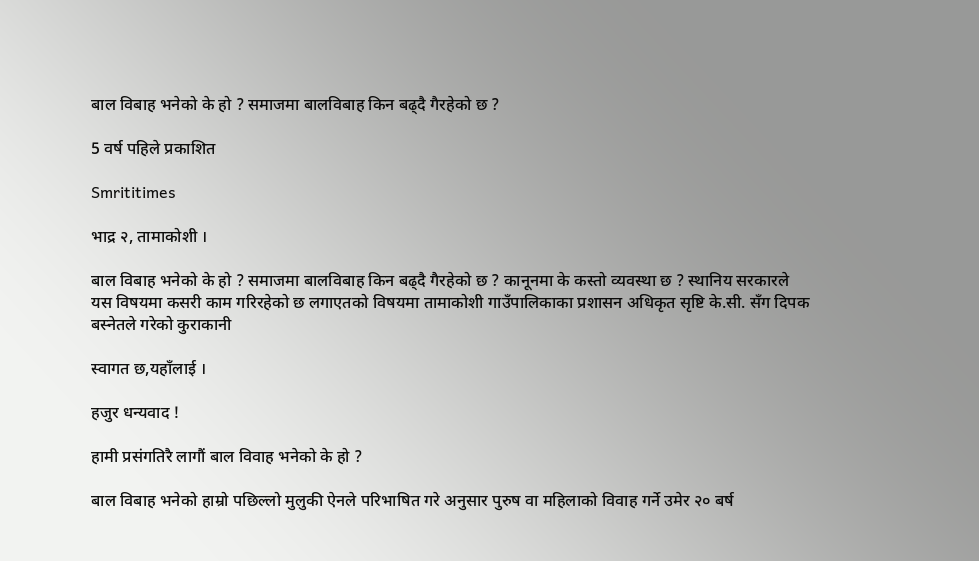बाल विबाह भनेको के हो ? समाजमा बालविबाह किन बढ्दै गैरहेको छ ?

5 वर्ष पहिले प्रकाशित

Smrititimes

भाद्र २, तामाकोशी ।

बाल विबाह भनेको के हो ? समाजमा बालविबाह किन बढ्दै गैरहेको छ ? कानूनमा के कस्तो व्यवस्था छ ? स्थानिय सरकारले यस विषयमा कसरी काम गरिरहेको छ लगाएतको विषयमा तामाकोशी गाउँपालिकाका प्रशासन अधिकृत सृष्टि के.सी. सँग दिपक बस्नेतले गरेको कुराकानी

स्वागत छ,यहाँलाई ।

हजुर धन्यवाद !

हामी प्रसंगतिरै लागौं बाल विवाह भनेको के हो ?

बाल विबाह भनेको हाम्रो पछिल्लो मुलुकी ऐनले परिभाषित गरे अनुसार पुरुष वा महिलाको विवाह गर्ने उमेर २० बर्ष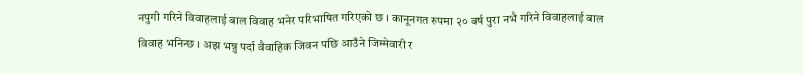नपुगी गरिने विवाहलाई बाल विवाह भनेर परिभाषित गरिएको छ । कानूनगत रुपमा २० बर्ष पुरा नभै गरिने विवाहलाई बाल विवाह भनिन्छ । अझ भन्नु पर्दा वैवाहिक जिवन पछि आउँने जिम्मेवारी र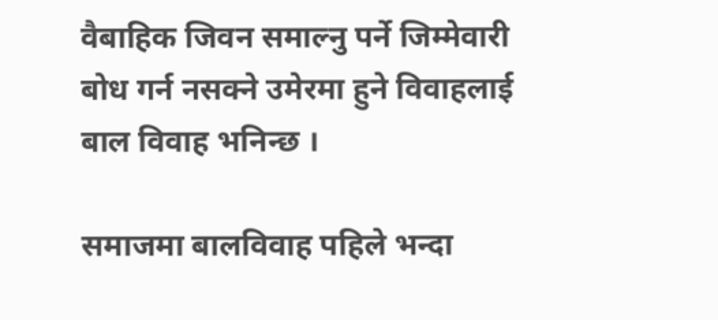वैबाहिक जिवन समाल्नु पर्ने जिम्मेवारी बोध गर्न नसक्ने उमेरमा हुने विवाहलाई बाल विवाह भनिन्छ ।

समाजमा बालविवाह पहिले भन्दा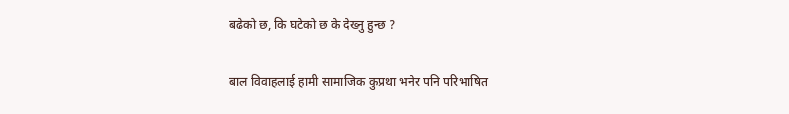बढेको छ, कि घटेको छ के देख्नु हुन्छ ?

बाल विवाहलाई हामी सामाजिक कुप्रथा भनेर पनि परिभाषित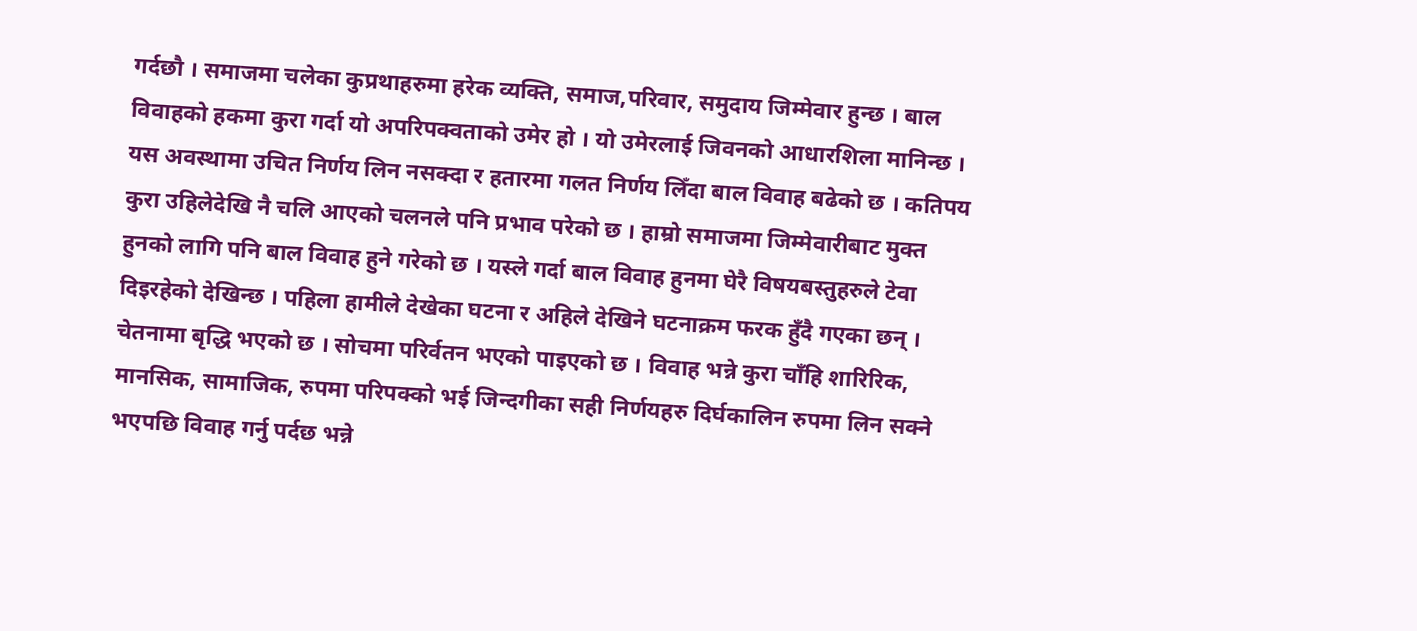गर्दछौ । समाजमा चलेका कुप्रथाहरुमा हरेक व्यक्ति, समाज,परिवार, समुदाय जिम्मेवार हुन्छ । बाल विवाहको हकमा कुरा गर्दा यो अपरिपक्वताको उमेर हो । यो उमेरलाई जिवनको आधारशिला मानिन्छ । यस अवस्थामा उचित निर्णय लिन नसक्दा र हतारमा गलत निर्णय लिँदा बाल विवाह बढेको छ । कतिपय कुरा उहिलेदेखि नै चलि आएको चलनले पनि प्रभाव परेको छ । हाम्रो समाजमा जिम्मेवारीबाट मुक्त हुनको लागि पनि बाल विवाह हुने गरेको छ । यस्ले गर्दा बाल विवाह हुनमा घेरै विषयबस्तुहरुले टेवा दिइरहेको देखिन्छ । पहिला हामीले देखेका घटना र अहिले देखिने घटनाक्रम फरक हुँदै गएका छन् । चेतनामा बृद्धि भएको छ । सोचमा परिर्वतन भएको पाइएको छ । विवाह भन्ने कुरा चाँहि शारिरिक, मानसिक, सामाजिक, रुपमा परिपक्को भई जिन्दगीका सही निर्णयहरु दिर्घकालिन रुपमा लिन सक्ने भएपछि विवाह गर्नु पर्दछ भन्ने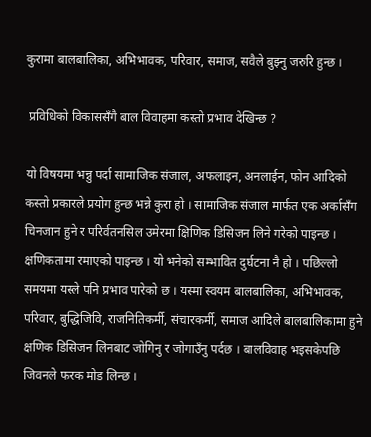कुरामा बालबालिका, अभिभावक, परिवार, समाज, सवैले बुझ्नु जरुरि हुन्छ ।

 प्रविधिको विकाससँगै बाल विवाहमा कस्तो प्रभाव देखिन्छ ?

यो विषयमा भन्नु पर्दा सामाजिक संजाल, अफलाइन, अनलाईन, फोन आदिको कस्तो प्रकारले प्रयोग हुन्छ भन्ने कुरा हो । सामाजिक संजाल मार्फत एक अर्कासँग चिनजान हुने र परिर्वतनसिल उमेरमा क्षिणिक डिसिजन लिने गरेको पाइन्छ । क्षणिकतामा रमाएको पाइन्छ । यो भनेको सम्भावित दुर्घटना नै हो । पछिल्लो समयमा यस्ले पनि प्रभाव पारेको छ । यस्मा स्वयम बालबालिका, अभिभावक, परिवार, बुद्धिजिवि, राजनितिकर्मी, संचारकर्मी, समाज आदिले बालबालिकामा हुने क्षणिक डिसिजन लिनबाट जोगिनु र जोगाउँनु पर्दछ । बालविवाह भइसकेपछि जिवनले फरक मोड लिन्छ ।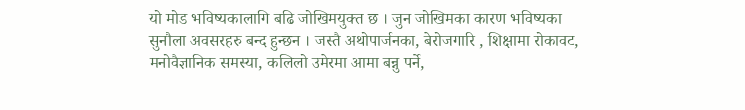यो मोड भविष्यकालागि बढि जोखिमयुक्त छ । जुन जोखिमका कारण भविष्यका सुनौला अवसरहरु बन्द हुन्छन । जस्तै अथोपार्जनका, बेरोजगारि , शिक्षामा रोकावट, मनोवैज्ञानिक समस्या, कलिलो उमेरमा आमा बन्नु पर्ने,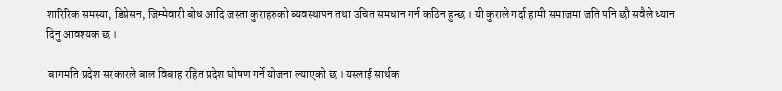शारिरिक समस्या, डिप्रेसन, जिम्मेवारी बोध आदि जस्ता कुराहरुको ब्यवस्थापन तथा उचित समधान गर्न कठिन हुन्छ । यी कुराले गर्दा हामी समाजमा जति पनि छौ सवैले ध्यान दिनु आवश्यक छ ।

 बागमति प्रदेश सरकारले बाल विबाह रहित प्रदेश घोषण गर्ने योजना ल्याएको छ । यस्लाई सार्थक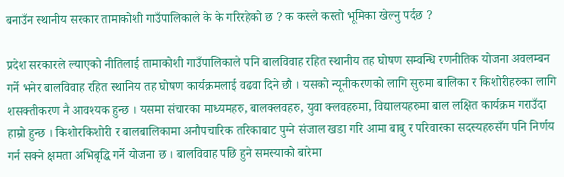बनाउँन स्थानीय सरकार तामाकोशी गाउँपालिकाले के के गरिरहेको छ ? क कस्ले कस्तो भूमिका खेल्नु पर्दछ ?

प्रदेश सरकारले ल्याएको नीतिलाई तामाकोशी गाउँपालिकाले पनि बालविवाह रहित स्थानीय तह घोषण सम्वन्धि रणनीतिक योजना अवलम्बन गर्ने भनेर बालविवाह रहित स्थानिय तह घोषण कार्यक्रमलाई वढवा दिने छौ । यसको न्यूनीकरणको लागि सुरुमा बालिका र किशोरीहरुका लागि शसक्तीकरण नै आवश्यक हुन्छ । यसमा संचारका माध्यमहरु, बालक्लवहरु, युवा क्लवहरुमा, विद्यालयहरुमा बाल लक्षित कार्यक्रम गराउँदा हाम्रो हुन्छ । किशोरकिशोरी र बालबालिकामा अनौपचारिक तरिकाबाट पुग्ने संजाल खडा गरि आमा बाबु र परिवारका सदस्यहरुसँग पनि निर्णय गर्न सक्ने क्षमता अभिबृद्धि गर्ने योजना छ । बालविवाह पछि हुने समस्याको बारेमा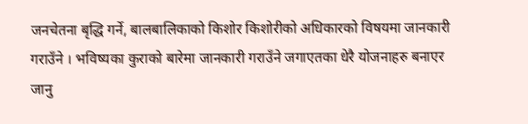जनचेतना बृद्धि गर्ने, बालबालिकाको किशोर किशोरीको अधिकारको विषयमा जानकारी गराउँने । भविष्यका कुराको बारेमा जानकारी गराउँने जगाएतका धेरै योजनाहरु बनाएर जानु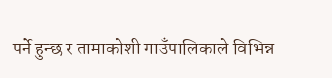पर्ने हुन्छ र तामाकोशी गाउँपालिकाले विभिन्न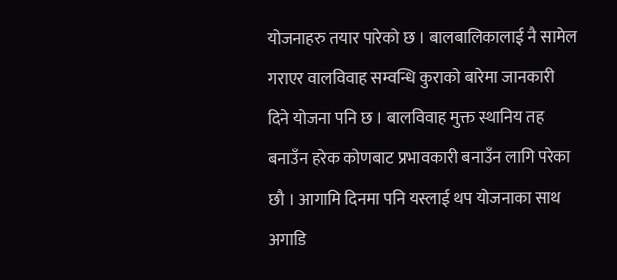योजनाहरु तयार पारेको छ । बालबालिकालाई नै सामेल गराएर वालविवाह सम्वन्धि कुराको बारेमा जानकारी दिने योजना पनि छ । बालविवाह मुक्त स्थानिय तह बनाउँन हरेक कोणबाट प्रभावकारी बनाउँन लागि परेका छौ । आगामि दिनमा पनि यस्लाई थप योजनाका साथ अगाडि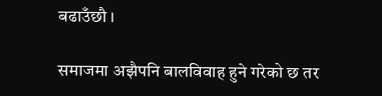बढाउँछौ ।

समाजमा अझैपनि बालविवाह हुने गरेको छ तर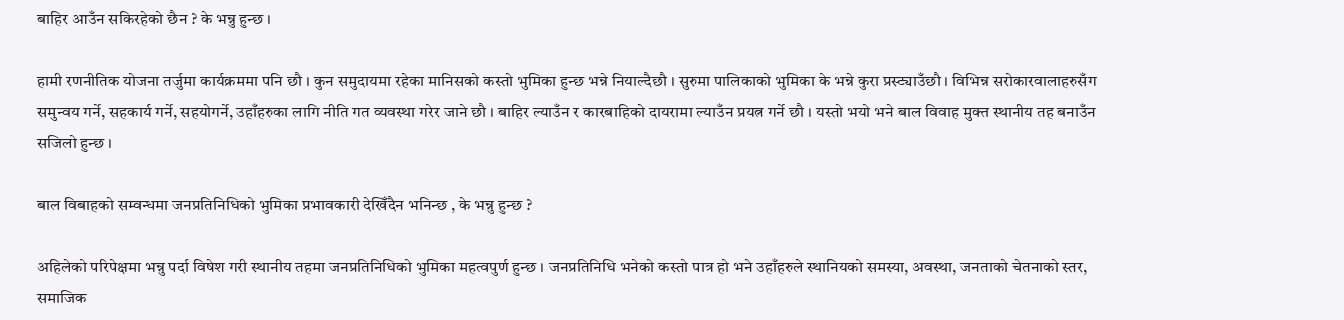बाहिर आउँन सकिरहेको छैन ? के भन्नु हुन्छ ।

हामी रणनीतिक योजना तर्जुमा कार्यक्रममा पनि छौ । कुन समुदायमा रहेका मानिसको कस्तो भुमिका हुन्छ भन्ने नियाल्दैछौ । सुरुमा पालिकाको भुमिका के भन्ने कुरा प्रस्ट्याउँछौ । विभिन्न सरोकारवालाहरुसँग समुन्वय गर्ने, सहकार्य गर्ने, सहयोगर्ने, उहाँहरुका लागि नीति गत व्यवस्था गरेर जाने छौ । बाहिर ल्याउँन र कारबाहिको दायरामा ल्याउँन प्रयत्न गर्ने छौ । यस्तो भयो भने बाल विवाह मुक्त स्थानीय तह बनाउँन सजिलो हुन्छ ।

बाल विबाहको सम्वन्धमा जनप्रतिनिधिको भुमिका प्रभावकारी देखिँदैन भनिन्छ , के भन्नु हुन्छ ?

अहिलेको परिपेक्षमा भन्नु पर्दा विषेश गरी स्थानीय तहमा जनप्रतिनिधिको भुमिका महत्वपुर्ण हुन्छ । जनप्रतिनिधि भनेको कस्तो पात्र हो भने उहाँहरुले स्थानियको समस्या, अवस्था, जनताको चेतनाको स्तर, समाजिक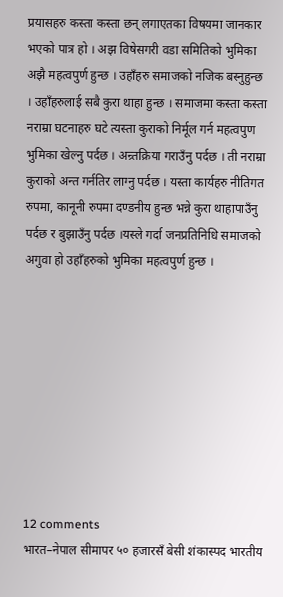प्रयासहरु कस्ता कस्ता छन् लगाएतका विषयमा जानकार भएको पात्र हो । अझ विषेसगरी वडा समितिको भुमिका अझै महत्वपुर्ण हुन्छ । उहाँहरु समाजको नजिक बस्नुहुन्छ । उहाँहरुलाई सबै कुरा थाहा हुन्छ । समाजमा कस्ता कस्ता नराम्रा घटनाहरु घटे त्यस्ता कुराको निर्मूल गर्न महत्वपुण भुमिका खेल्नु पर्दछ । अन्र्तक्रिया गराउँनु पर्दछ । ती नराम्रा कुराको अन्त गर्नतिर लाग्नु पर्दछ । यस्ता कार्यहरु नीतिगत रुपमा, कानूनी रुपमा दण्डनीय हुन्छ भन्ने कुरा थाहापाउँनु पर्दछ र बुझाउँनु पर्दछ ।यस्ले गर्दा जनप्रतिनिधि समाजको अगुवा हो उहाँहरुको भुमिका महत्वपुर्ण हुन्छ ।









12 comments
भारत–नेपाल सीमापर ५० हजारसँ बेसी शंकास्पद भारतीय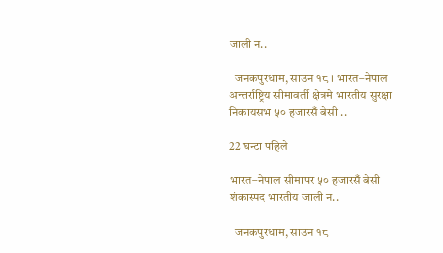जाली न..

  जनकपुरधाम, साउन १८ । भारत–नेपाल अन्तर्राष्ट्रिय सीमावर्ती क्षेत्रमे भारतीय सुरक्षा निकायसभ ५० हजारसँ बेसी ..

22 घन्टा पहिले

भारत–नेपाल सीमापर ५० हजारसँ बेसी शंकास्पद भारतीय जाली न..

  जनकपुरधाम, साउन १८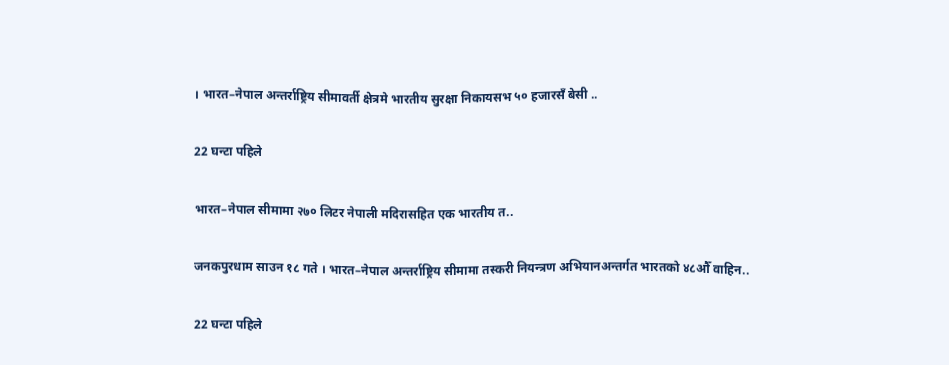। भारत–नेपाल अन्तर्राष्ट्रिय सीमावर्ती क्षेत्रमे भारतीय सुरक्षा निकायसभ ५० हजारसँ बेसी ..

22 घन्टा पहिले

भारत–नेपाल सीमामा २७० लिटर नेपाली मदिरासहित एक भारतीय त..

जनकपुरधाम साउन १८ गते । भारत–नेपाल अन्तर्राष्ट्रिय सीमामा तस्करी नियन्त्रण अभियानअन्तर्गत भारतको ४८औँ वाहिन..

22 घन्टा पहिले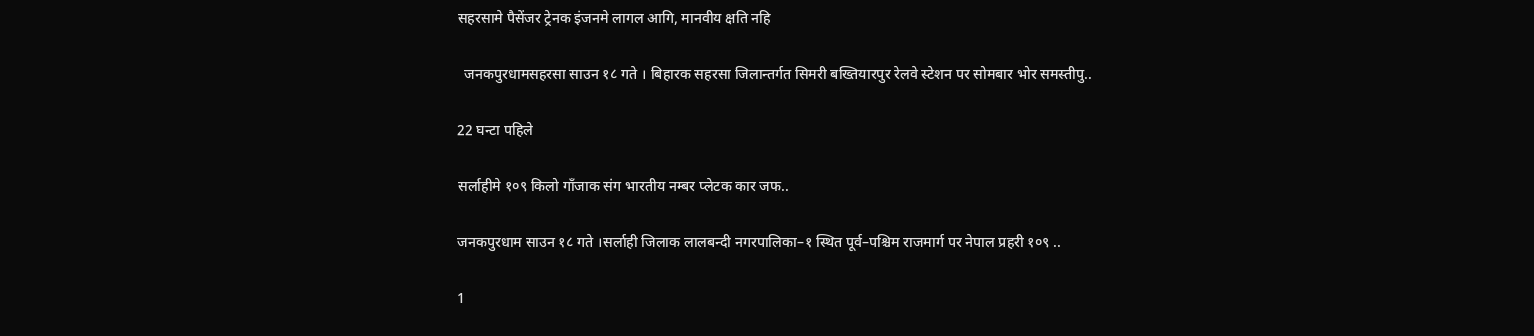सहरसामे पैसेंजर ट्रेनक इंजनमे लागल आगि, मानवीय क्षति नहि

  जनकपुरधामसहरसा साउन १८ गते । बिहारक सहरसा जिलान्तर्गत सिमरी बख्तियारपुर रेलवे स्टेशन पर सोमबार भोर समस्तीपु..

22 घन्टा पहिले

सर्लाहीमे १०९ किलो गाँजाक संग भारतीय नम्बर प्लेटक कार जफ..

जनकपुरधाम साउन १८ गते ।सर्लाही जिलाक लालबन्दी नगरपालिका–१ स्थित पूर्व–पश्चिम राजमार्ग पर नेपाल प्रहरी १०९ ..

1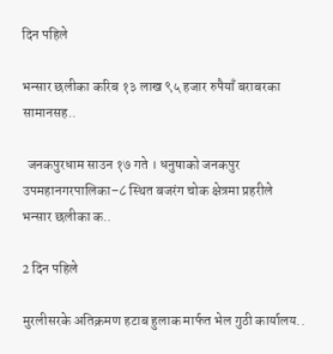दिन पहिले

भन्सार छलीका करिब १३ लाख ९५ हजार रुपैयाँ बराबरका सामानसह..

  जनकपुरधाम साउन १७ गते । धनुषाको जनकपुर उपमहानगरपालिका–८ स्थित बजरंग चोक क्षेत्रमा प्रहरीले भन्सार छलीका क..

2 दिन पहिले

मुरलीसरके अतिक्रमण हटाब हुलाक मार्फत भेल गुठी कार्यालय..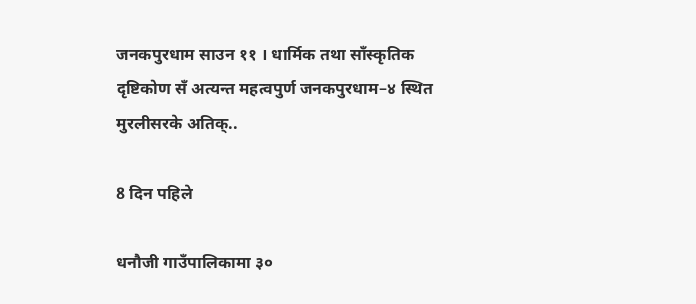जनकपुरधाम साउन ११ । धार्मिक तथा साँस्कृतिक दृष्टिकोण सँ अत्यन्त महत्वपुर्ण जनकपुरधाम–४ स्थित मुरलीसरके अतिक्..

8 दिन पहिले

धनौजी गाउँपालिकामा ३०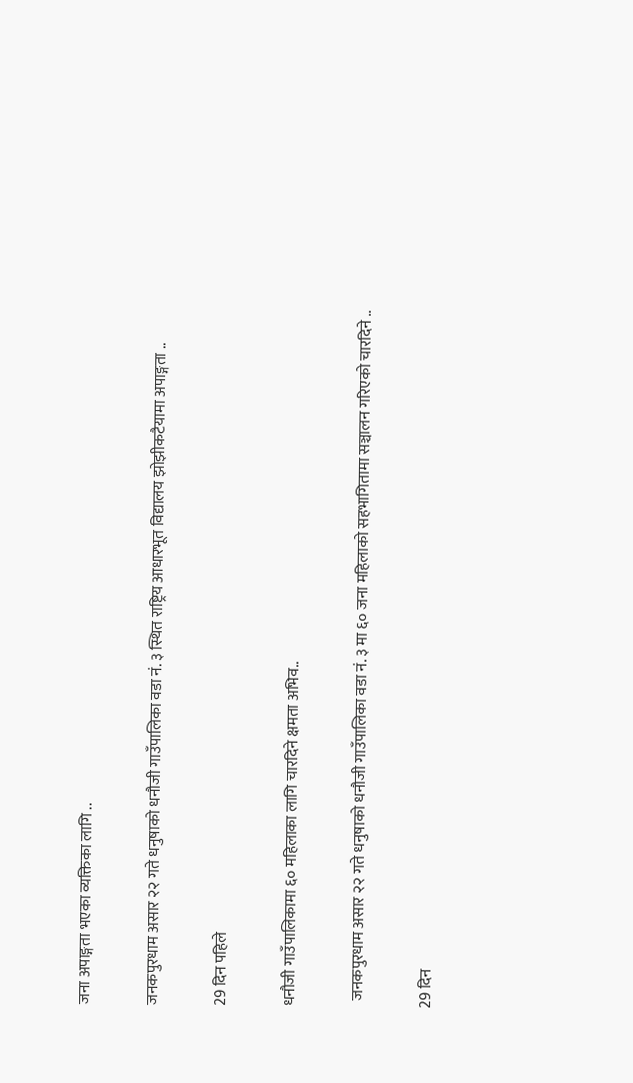जना अपाङ्गता भएका व्यक्तिका लागि ..

जनकपुरधाम असार २२ गते धनुषाको धनौजी गाउँपालिका वडा नं. ३ स्थित राष्ट्रिय आधारभूत विद्यालय झोझीकटैयामा अपाङ्गता ..

29 दिन पहिले

धनौजी गाउँपालिकामा ६० महिलाका लागि चारदिने क्षमता अभिव..

  जनकपुरधाम असार २२ गते धनुषाको धनौजी गाउँपालिका वडा नं. ३ मा ६० जना महिलाको सहभागितामा सञ्चालन गरिएको चारदिने ..

29 दिन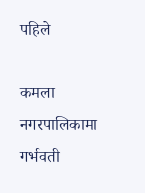पहिले

कमला नगरपालिकामा गर्भवती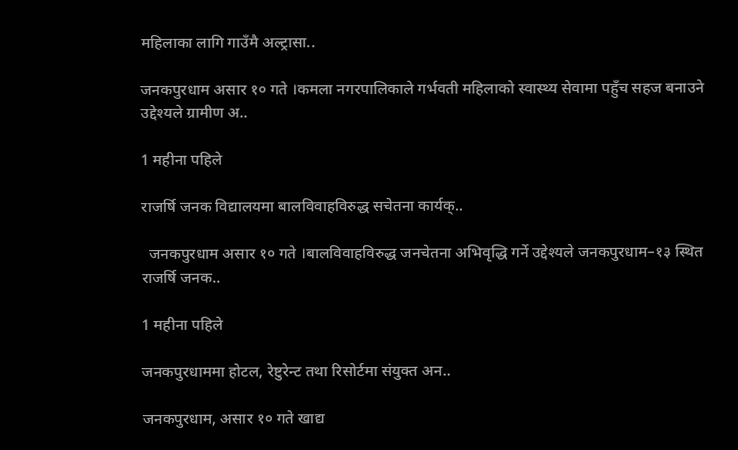महिलाका लागि गाउँमै अल्ट्रासा..

जनकपुरधाम असार १० गते ।कमला नगरपालिकाले गर्भवती महिलाको स्वास्थ्य सेवामा पहुँच सहज बनाउने उद्देश्यले ग्रामीण अ..

1 महीना पहिले

राजर्षि जनक विद्यालयमा बालविवाहविरुद्ध सचेतना कार्यक्..

  जनकपुरधाम असार १० गते ।बालविवाहविरुद्ध जनचेतना अभिवृद्धि गर्ने उद्देश्यले जनकपुरधाम–१३ स्थित राजर्षि जनक..

1 महीना पहिले

जनकपुरधाममा होटल, रेष्टुरेन्ट तथा रिसोर्टमा संयुक्त अन..

जनकपुरधाम, असार १० गते खाद्य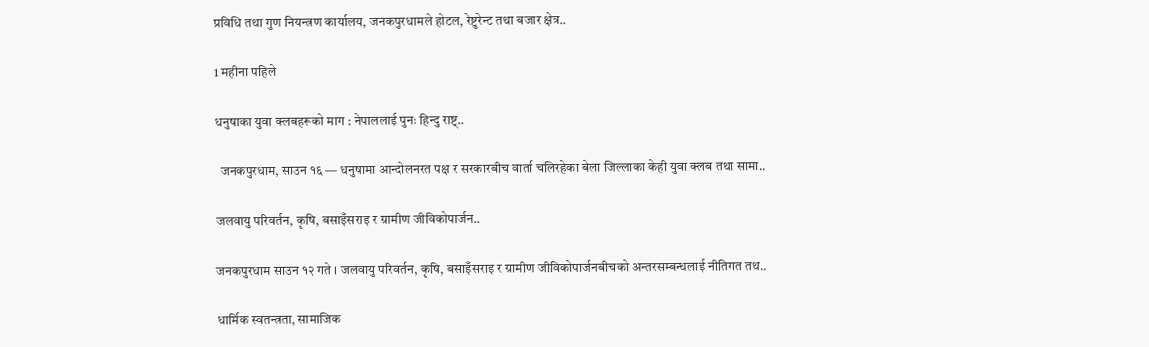प्रविधि तथा गुण नियन्त्रण कार्यालय, जनकपुरधामले होटल, रेष्टुरेन्ट तथा बजार क्षेत्र..

1 महीना पहिले

धनुषाका युवा क्लबहरूको माग : नेपाललाई पुनः हिन्दु राष्ट्..

  जनकपुरधाम, साउन १६ — धनुषामा आन्दोलनरत पक्ष र सरकारबीच वार्ता चलिरहेका बेला जिल्लाका केही युवा क्लब तथा सामा..

जलवायु परिवर्तन, कृषि, बसाइँसराइ र ग्रामीण जीविकोपार्जन..

जनकपुरधाम साउन १२ गते । जलवायु परिवर्तन, कृषि, बसाइँसराइ र ग्रामीण जीविकोपार्जनबीचको अन्तरसम्बन्धलाई नीतिगत तथ..

धार्मिक स्वतन्त्रता, सामाजिक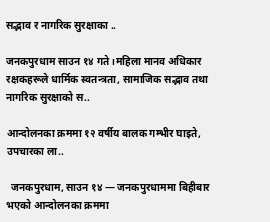सद्भाव र नागरिक सुरक्षाका ..

जनकपुरधाम साउन १४ गते ।महिला मानव अधिकार रक्षकहरूले धार्मिक स्वतन्त्रता, सामाजिक सद्भाव तथा नागरिक सुरक्षाको स..

आन्दोलनका क्रममा १२ वर्षीय बालक गम्भीर घाइते, उपचारका ला..

  जनकपुरधाम, साउन १४ — जनकपुरधाममा बिहीबार भएको आन्दोलनका क्रममा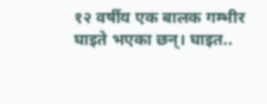१२ वर्षीय एक बालक गम्भीर घाइते भएका छन्। घाइत..